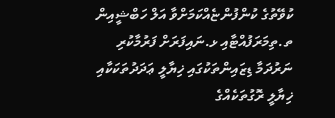ކުވޭތުގެ ކުންފުންޏެއްކަމަށްވާ އަލް ހަބްޝީއިން ތ.ތިމަރަފުއްޓާއި ޅ.ނައިފަރަށް ފަރުމާކުރި ނަރުދަމާ ޑިޒައިންތަކުގައި ޚިޔާލީ ޢަދަދުތަކަކާއި ޚިޔާލީ ރޮގުތަކެއްގެ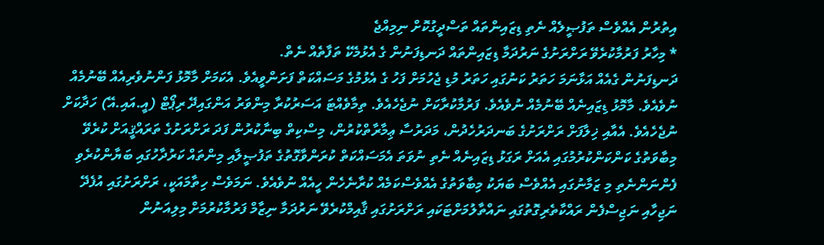އިތުރުން އެއްވެސް ތަފުޞީލެއް ނެތި ޑިޒައިންތައް ތަސްދީގުކޮށް ނިމިއްޖެ
* މިހާރު ފަރުމާކުރެވޭ ރަށްރަށުގެ ނަރުދަމާ ޑިޒައިންތައް ދަނޑިފަނުން ގެ އެޅުމެކޭ ތަފާތެއް ނެތް.
ދަނޑިފަނުން ގެއެއް އަޅާނަމަ ހަތަރު ކަނުގައި ހަތަރު މުޑި ޖެހުމަށް ފަހު ގެ އެޅުމުގެ މަސައްކަތް ފަށަންވީއެވެ. އެކަމަށް މާމޮޅު ފަންނުވެރިއެއް ބޭނުމެއް ނުވެއެވެ. މާމޮޅު ޑިޒައިނެއް ބޭނުމެއް ނުވެއެވެ. ފަރުމާކުރާކަށް ނުޖެހެއެވެ. ތިމާވެއްޓަ އަސަރުކުރާ މިންވަރު އަންގައިދޭ ރިޕޯޓް (އީ.އައި.އޭ) ހަދާކަށް ނުޖެހެއެވެ. އެއާއި ޚިލާފަށް ރަށްރަށުގެ ބަނދަރުހެދުން، މަދަރުސާ ޢިމާރާތްކުރުން، މިސްކިތް ބިނާކުރުން ފަދަ ރަށްރަށުގެ ތަރައްޤީއަށް ކުރެވޭ މިބާވަތުގެ ކަންކަންކުރުމުގައި އެއަށް ރަގަޅު ޑިޒައިނެއް ނެތި ނުވަތަ އެމަސައްކަތް ކުރަންވާގޮތުގެ ތަފުޞީލާއި މިންތައް ކަރުދާހުގައި ބަޔާންކުރެވި ފެންނަންނެތި މި ޒަމާނުގައި އެއްވެސް ބަޔަކު މިބާވަތުގެ އެއްވެސްކަމެއް ކުރާނެހެން ހީއެއް ނުވެއެވެ. ނަމަވެސް ހިތާމައަކީ، ރަށްރަށުގައި އުފެދޭ ނަޖިހާއި ނަޖިސްފެން ރައްކާތެރިގޮތުގައި ނައްތާލުމަށްޓަކައި ރަށްރަށުގައި ޤާއިމްކުރެވޭ ނަރުދަމާ ނިޒާމް ފަރުމާކުރުމަށް މިލިއަނުން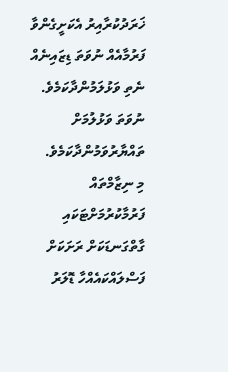ޚަރަދުކުރާއިރު އެކަށީގެންވާ ފަރުމާއެއް ނުވަތަ ޑިޒައިނެއް ނެތި ވަޅުލަމުންދާކަމެވެ. ނުވަތަ ވަޅުލުމަށް ތައްޔާރުވަމުންދާކަމެވެ.
މި ނިޒާމްތައް ފަރުމާކުރުމަށްޓަކައި ގާތްގަނޑަކަށް ރަށަކަށް ފަސްލައްކައެއްހާ ޑޮލަރު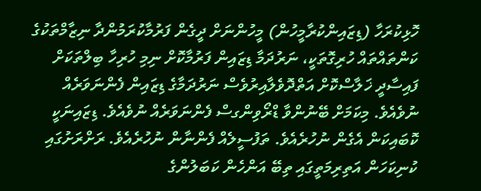ހޮޅިކުރަހާ (ޑިޒައިންކުރާމީހުން) މީހުންނަށް ދީގެން ފަރުމާކުރަމުންދާ ނިޒާމްތަކުގެ ކަންތައްތައް ހުރިގޮތަކީ، ނަރުދަމާ ޑިޒައިން ފަރުމާކޮށް ނިމި ހުރިހާ ބިލްތަކަށް ފައިސާދީ ޚަލާސްކޮށް އަތްދޮވެލާއިރުވެސް ނަރުދަމާގެ ޑިޒައިން ފެންނަވަރެއް ނުވެއެވެ. މިކަމަށް ބޭނުންވާ ޑްރޯވިންގސް ފެންނަވަރެއް ނުވެއެވެ. ޑިޒައިނަކީ ކޮބައިކަން އެގެން ނުހުރެއެވެ. ތަފުސީލެއް ފެންނާން ނުހުރެއެވެ. ރަށްރަށުގައި ކުނިކަހަން އަތިރިމަތީގައި ތިބޭ އަންހެން ކަބަލުންގެ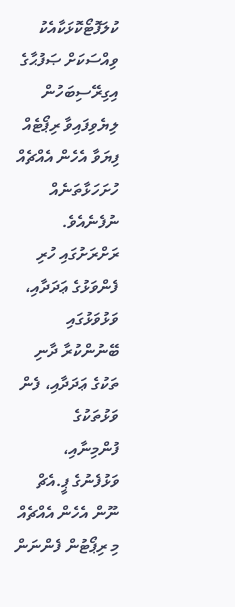ކުލަފޮޓޯކޮޅަކާއެކު ވިއްސަކަށް ޞަފުޙާގެ އިގިރޭސިބަހުން ލިޔެވިފައިވާ ރިޕޯޓެއް ފިޔަވާ އެހެން އެއްޗެއް ހުށަހަޅާތަނެއް ނުފެނެއެވެ. ރަށްރަށުގައި ހުރި ފެންވަޅުގެ ޢަދަދާއި، ވަޅުވަޅުގައި ބޭނުންކުރާ ދާނި ތަކުގެ ޢަދަދާއި، ފެން ވަޅުތަކުގެ ފުންމިނާއި، ވަޅުފެނުގެ ޕީ.އެޗް ނޫން އެހެން އެއްޗެއް މި ރިޕޯޓުން ފެންނަން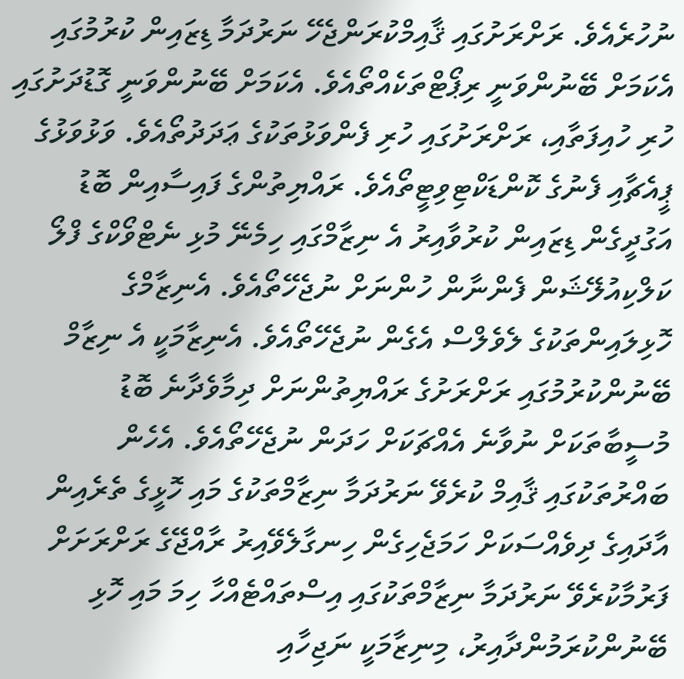ނުހުރެއެވެ. ރަށްރަށުގައި ޤާއިމްކުރަންޖެހޭ ނަރުދަމާ ޑިޒައިން ކުރުމުގައި އެކަމަށް ބޭނުންވަނީ ރިޕޯޓްތަކެއްތޯއެވެ. އެކަމަށް ބޭނުންވަނީ ގޮޑުދަށުގައި ހުރި ހުއިފަތާއި، ރަށްރަށުގައި ހުރި ފެންވަޅުތަކުގެ ޢަދަދުތޯއެވެ. ވަޅުވަޅުގެ ޕީއެޗާއި ފެނުގެ ކޮންޑަކްޓިވިޓީތޯއެވެ. ރައްޔިތުންގެ ފައިސާއިން ބޮޑު އަގުދީގެން ޑިޒައިން ކުރުވާއިރު އެ ނިޒާމްގައި ހިމެނޭ މުޅި ނެޓްވޯކްގެ ފްލޯ ކަލްކިއުލޭޝަން ފެންނާން ހުންނަށް ނުޖެހޭތޯއެވެ. އެނިޒާމްގެ ހޮޅިލައިންތަކުގެ ލެވެލްސް އެގެން ނުޖެހޭތޯއެވެ. އެނިޒާމަކީ އެ ނިޒާމް ބޭނުންކުރުމުގައި ރަށްރަށުގެ ރައްޔިތުންނަށް ދިމާވެދާނެ ބޮޑު މުސީބާތަކަށް ނުވާނެ އެއްޗަކަށް ހަދަން ނުޖެހޭތޯއެވެ. އެހެން ބައްރުތަކުގައި ޤާއިމް ކުރެވޭ ނަރުދަމާ ނިޒާމްތަކުގެ މައި ހޮޅީގެ ތެރެއިން އާދައިގެ ދިވެއްސަކަށް ހަމަޖެހިގެން ހިނގާލެވޭއިރު ރާއްޖޭގެ ރަށްރަށަށް ފަރުމާކުރެވޭ ނަރުދަމާ ނިޒާމްތަކުގައި އިސްތައްޓެއްހާ ހިމަ މައި ހޮޅި ބޭނުންކުރަމުންދާއިރު، މިނިޒާމަކީ ނަޖިހާއި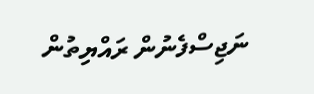ނަޖިސްފެނުން ރައްޔިތުން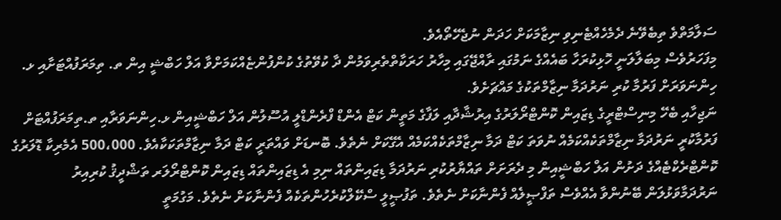ސަލާމަތްވެ ތިބެވޭނެ ދެމެހެއްޓެނިވި ނިޒާމަކަށް ހަދަން ނުޖެހޭތޯއެވެ.
މިފަހަރުވެސް މިބަލާލަނީ ހޮޅިކުރަހާ ބައެއްގެ ނަމުގައި ރާއްޖޭގައި މިހާރު ހަރަކާތްތެރިވަމުން ދާ ކުވޭތުގެ ކުންފުންޏެއްކަމަށްވާ އަލް ހަބްޝީ އިން ތ. ތިމަރަފުއްޓަށާއި ޅ. ހިންނަވަރަށް ފަރުމާ ކުރި ނަރުދަމާ ނިޒާމްތަކުގެ މައްޗަށެވެ.
ނަޖިހާއި ބެހޭ މިނިސްޓްރީގެ ޑިޒައިން ކޮންޓްރޯލަރުގެ އިރުޝާދާއި ލަފާގެ މަތީން ކަޓް އެންޑް ފްރެންޑްލީ އުސޫލުން އަލް ހަބްޝީއިން ޅ.ހިންނަވަރާއި ތ.ތިމަރަފުއްޓަށް ފަރުމާކުރީ ނަރުދަމާ ނިޒާމްތަކެއްކަމެއް ނުވަތަ ކަޓް ދަމާ ނިޒާމްތަކެއްކަމެއް އެގޭކަށް ނެތެވެ. ބޮނޑަށް ވައްތަރީ ކަޓް ދަމާ ނިޒާމްތަކަކާއެވެ. 500،000 އެމެރިކާ ޑޮލަރުގެ ކޮންޓްރެކްޓެއްގެ ދަށުން އަލް ހަބްޝީއިން މި ދެރަށަށް ތައްޔާރުކުރި ނަރުދަމާ ޑިޒައިންތައް ނިމި އެ ޑިޒައިންތައް ޑިޒައިން ކޮންޓްރޯލަރ ތަޝްދީޤު ކުރިއިރު ނަރުދަމާވަޅުލަން ބޭނުންވާ އެއްވެސް ތަފްޞީލެއް ފެންނާކަށް ނެތެވެ. ތަފުޞީލީ ސްކޭލްކުރެހުންތަކެއް ފެންނާކަށް ނެތެވެ. މަގުމަތީ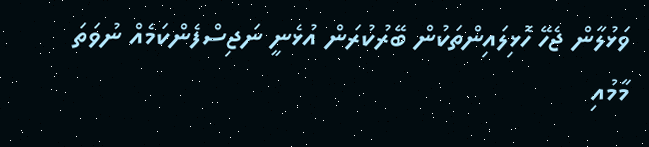ވަޅުލާން ޖެހޭ ހޮޅިލައިންތަކުން ބޭރުކުރަން އުޅެނީ ނަޖިސްފެންކަމެއް ނުވަތަ މާމުއި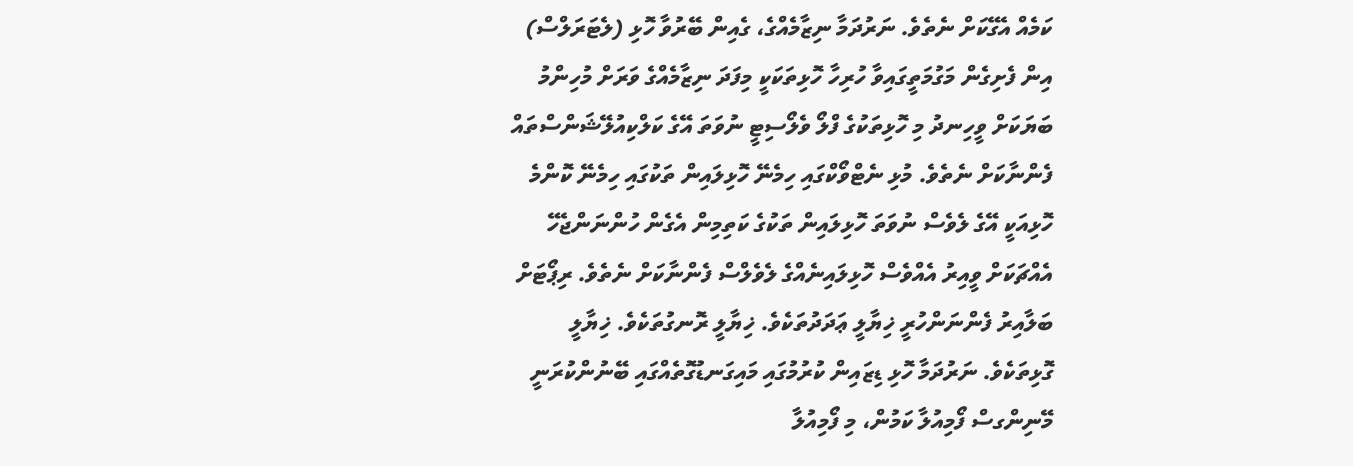ކަމެއް އެގޭކަށް ނެތެވެ. ނަރުދަމާ ނިޒާމެއްގެ، ގެއިން ބޭރުވާ ހޮޅި (ލެޓަރަލްސް) އިން ފެށިގެން މަގުމަތީގައިވާ ހުރިހާ ހޮޅިތަކަކީ މިފަދަ ނިޒާމެއްގެ ވަރަށް މުހިންމު ބަޔަކަށް ވީހިނދު މި ހޮޅިތަކުގެ ފްލޯ ވެލޯސިޓީ ނުވަތަ އޭގެ ކަލްކިއުލޭޝަންސްތައް ފެންނާކަށް ނެތެވެ. މުޅި ނެޓްވޯކްގައި ހިމެނޭ ހޮޅިލައިން ތަކުގައި ހިމެނޭ ކޮންމެ ހޮޅިއަކީ އޭގެ ލެވެސް ނުވަތަ ހޮޅިލައިން ތަކުގެ ކަތިމިން އެގެން ހުންނަންޖެހޭ އެއްޗަކަށް ވީއިރު އެއްވެސް ހޮޅިލައިނެއްގެ ލެވެލްސް ފެންނާކަށް ނެތެވެ. ރިޕޯޓަށް ބަލާއިރު ފެންނަންހުރީ ޚިޔާލީ ޢަދަދުތަކެވެ. ޚިޔާލީ ރޮނގުތަކެވެ. ޚިޔާލީ ގޮޅިތަކެވެ. ނަރުދަމާ ހޮޅި ޑިޒައިން ކުރުމުގައި މައިގަނޑުގޮތެއްގައި ބޭނުންކުރަނީ މޭނިންގސް ފޯމިއުލާ ކަމުން، މި ފޯމިއުލާ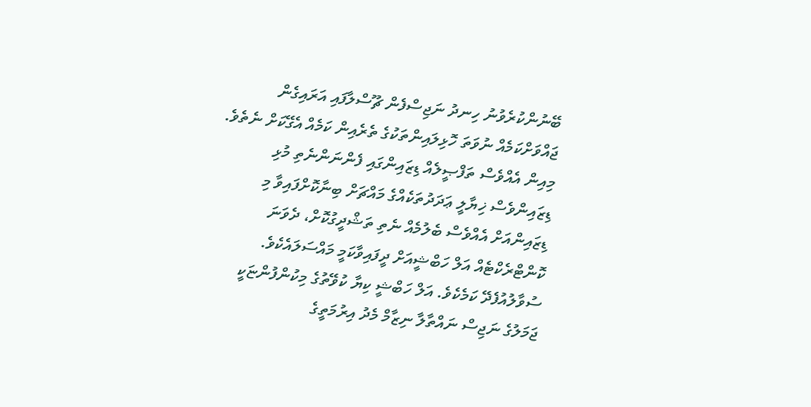ބޭނުންކުރެވުނު ހިނދު ނަޖިސްފެން ޗޫސްލާފައި އަރައިގެން ޖައްވަށްކަމެއް ނުވަތަ ހޮޅިލައިންތަކުގެ ތެރެއިން ކަމެއް އެގޭކަށް ނެތެވެ. މިއިން އެއްވެސް ތަފްޞީލެއް ޑިޒައިންގައި ފެންނަންނެތި މުޅި ޑިޒައިންވެސް ޚިޔާލީ ޢަދަދުތަކެއްގެ މައްޗަށް ބިނާކޮށްފައިވާ މި ޑިޒައިންއަށް އެއްވެސް ބެލުމެއް ނެތި ތަޝްދީގުކޮށް، ދެވަނަ ކޮންޓްރެކްޓެއް އަލް ހަބްޝީއަށް ދީފައިވާކަމީ މައްސަލައެކެވެ. ސުވާލުއުފެދޭ ކަމެކެވެ. އަލް ހަބްޝީ ކިޔާ ކުވޭތުގެ މިކުންފުންޏަކީ ޖަމަލުގެ ނަޖިސް ނައްތާލާ ނިޒާމް މެދު އިރުމަތީގެ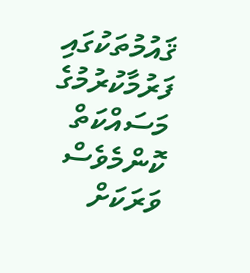ޤައުމުތަކުގައި ފަރުމާކުރުމުގެ މަސައްކަތް ކޮންމެވެސް ވަރަކަށް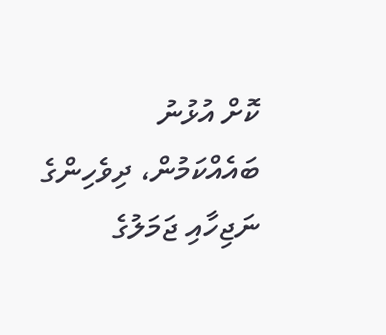ކޮށް އުޅުނު ބައެއްކަމުން، ދިވެހިންގެ ނަޖިހާއި ޖަމަލުގެ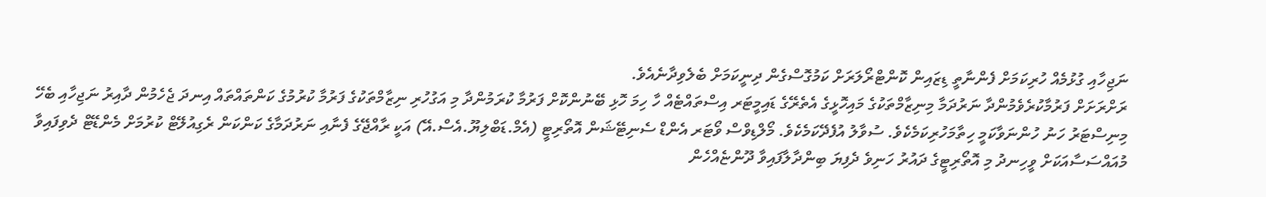ނަޖިހާއި ގުޅުމެއް ހުރިކަމަށް ފެންނާތީ ޑިޒައިން ކޮންޓްރޯލަރަށް ކަމުގޮސްގެން ދިނީކަމަށް ބެލެވިދާނެއެވެ.
ރަށްރަށަށް ފަރުމާކުރެވެމުންދާ ނަރުދަމާ މިނިޒާމްތަކުގެ މައިހޮޅީގެ އެތެރޭގެ ޑައިމީޓަރ އިސްތައްޓެއް ހާ ހިމަ ހޮޅި ބޭނުންކޮށް ފަރުމާ ކުރަމުންދާ މި އަގުހުރި ނިޒާމްތަކުގެ ފަރުމާ ކުރުމުގެ ކަންތައްތައް އިނދަ ޖެހެމުން ދާއިރު ނަޖިހާއި ބެހޭ މިނިސްޓަރު ހަނު ހުންނަވާކަމީ ހިތާމަހުރިކަމެކެވެ. ސުވާލު އުފެދޭކަމެކެވެ. މޯލްޑިވްސް ވޯޓަރ އެންޑް ސެނިޓޭޝަން އޮތޯރިޓީ (އެމް.ޑަބްލިޔޫ.އެސް.އޭ) އަކީ ރާއްޖޭގެ ފެނާއި ނަރުދަމާގެ ކަންކަން ރެގިއުލޭޓް ކުރުމަށް މެންޑޭޓް ދެވިފައިވާ މުއައްސަސާއަކަށް ވީހިނދު މި އޮތޯރިޓީގެ ދައުރު ހަނިވެ ދެފިޔަ ބިންދާލާފައިވާ ދޫންޏެއްހެން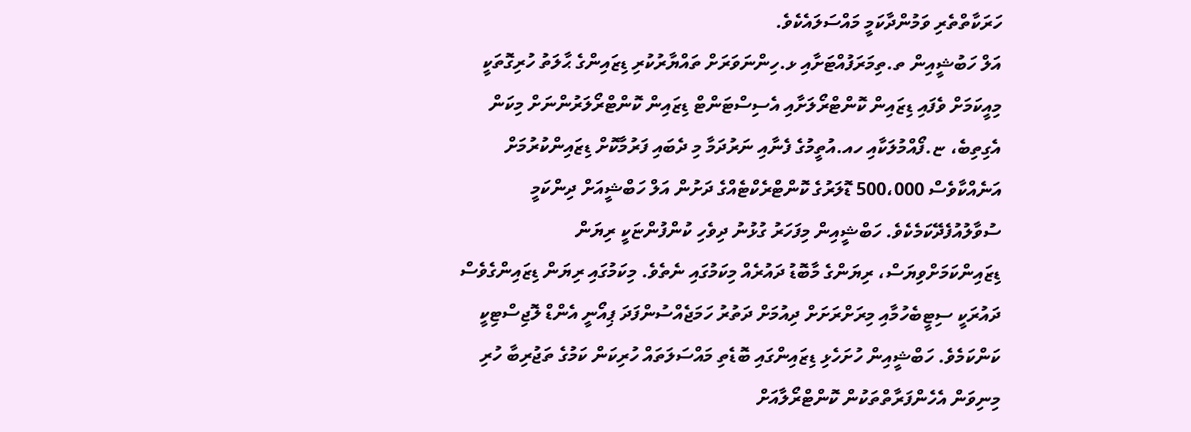ހަރަކާތްތެރި ވަމުންދާކަމީ މައްސަލައެކެވެ.
އަލް ހަބުޝީއިން ތ.ތިމަރަފުއްޓަށާއި ޅ.ހިންނަވަރަށް ތައްޔާރުކުރި ޑިޒައިންގެ ޙާލަތު ހުރިގޮތަކީ މިއީކަމަށް ވެފައި ޑިޒައިން ކޮންޓްރޯލަށާއި އެސިސްޓަންޓް ޑިޒައިން ކޮންޓްރޯލަރުންނަށް މިކަން އެގިތިބެ، ޏ.ފޯއްމުލަކާއި ހއ.އުތީމުގެ ފެނާއި ނަރުދަމާ މި ދެބައި ފަރުމާކޮށް ޑިޒައިންކުރުމަށް އަނެއްކާވެސް 500،000 ޑޮލަރުގެ ކޮންޓްރެކްޓެއްގެ ދަށުން އަލް ހަބްޝީއަށް ދިންކަމީ ސުވާލުއުފެދޭކަމެކެވެ. ހަބްޝީއިން މިފަހަރު ގުޅުނު ދިވެހި ކުންފުންޏަކީ ރިޔަން ޑިޒައިންކަމަށްވިޔަސް، ރިޔަންގެ މާބޮޑު ދައުރެއް މިކަމުގައި ނެތެވެ. މިކަމުގައި ރިޔަން ޑިޒައިންގެވެސް ދައުރަކީ ސިޓީބެހުމާއި މިރަށްރަށަށް ދިއުމަށް ދަތުރު ހަމަޖެއްސުންފަދަ ޕިއޯނީ އެންޑް ލޮޖިސްޓިކީ ކަންކަމެވެ. ހަބްޝީއިން ހުށަހެޅި ޑިޒައިންގައި ބޮޑެތި މައްސަލަތައް ހުރިކަން ކަމުގެ ތަޖުރިބާ ހުރި މިނިވަން އެހެންފަރާތްތަކުން ކޮންޓްރޯލާއަށް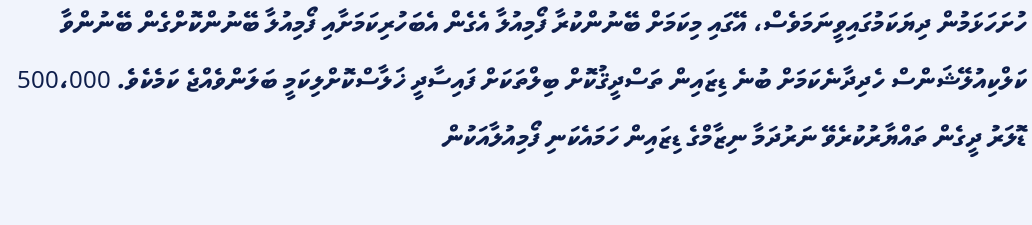ހުށަހަޅަމުން ދިޔަކަމުގައިވީނަމަވެސް، އޭގައި މިކަމަށް ބޭނުންކުރާ ފޯމިއުލާ އެގެން އެބަހުރިކަމަށާއި ފޯމިއުލާ ބޭނުންކޮށްގެން ބޭނުންވާ ކަލްކިއުލޭޝަންސް ހެދިދާނެކަމަށް ބުނެ ޑިޒައިން ތަސްދީޤުކޮށް ބިލްތަކަށް ފައިސާދީ ޚަލާސްކޮށްލިކަމީ ބަލަންވެއްޖެ ކަމެކެވެ. 500،000 ޑޮލަރު ދީގެން ތައްޔާރުކުރެވޭ ނަރުދަމާ ނިޒާމްގެ ޑިޒައިން ހަމައެކަނި ފޯމިއުލާއަކުން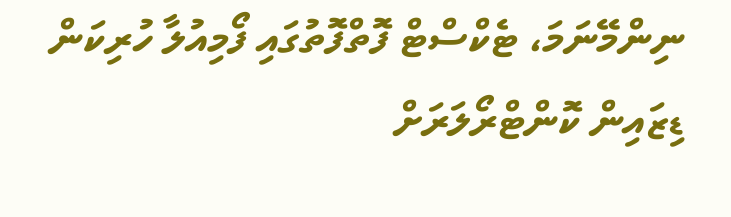ނިންމޭނަމަ، ޓެކްސްޓް ފޮތްފޮތުގައި ފޯމިއުލާ ހުރިކަން ޑިޒައިން ކޮންޓްރޯލަރަށް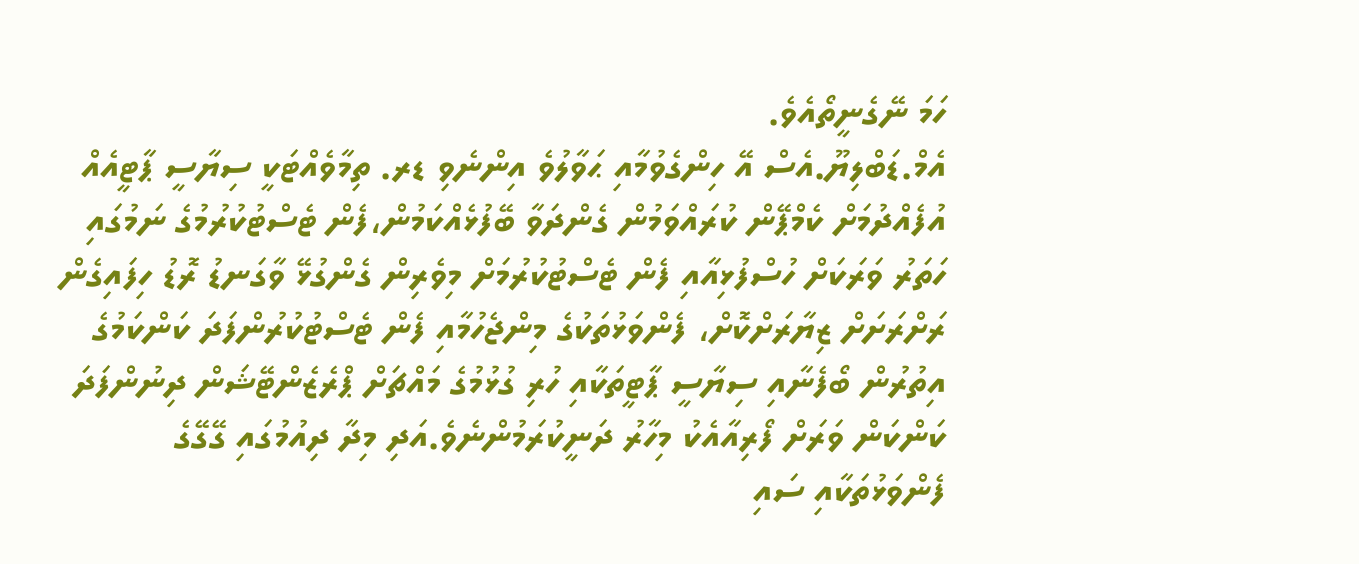ހަމަ ނޭގެނީތޯއެވެ.
އެމް.ޑަބްލިޔޫ.އެސް އޭ ހިންގެވުމާއި ޙަވާލުވެ އިންނެވި ޑރ. ތިމާވެއްޓަކީ ސިޔާސީ ޕާޓީއެއް އުފެއްދުމަށް ކެމްޕޭން ކުރައްވަމުން ގެންދަވާ ބޭފުޅެއްކަމުން،ފެން ޓެސްޓުކުރުމުގެ ނަމުގައި ހަތަރު ވަރަކަށް ހުސްފުޅިއާއި ފެން ޓެސްޓުކުރުމަށް މިވެރިން ގެންގުޅޭ ވާގަނޑު ރޮޑު ހިފައިގެން ރަށްރަށަށް ޒިޔާރަށްކޮށް، ފެންވަޅުތަކުގެ މިންޖެހުމާއި ފެން ޓެސްޓުކުރުންފަދަ ކަންކަމުގެ އިތުރުން ބޯފެނާއި ސިޔާސީ ޕާޓީތަކާއި ހުރި ގުޅުމުގެ މައްޗަށް ޕްރެޒެންޓޭޝަން ދިނުންފަދަ ކަންކަން ވަރަށް ފޯރިއާއެކު މިހާރު ދަނީކުރަމުންނެވެ.އަދި މިދާ ދިއުމުގައި ގޭގޭގެ ފެންވަޅުތަކާއި ސައި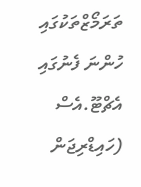ތަރަމޯޒްތަކުގައި ހުންނަ ފެނުގައި އެޗްޓޫ.އެސް (ހައިޑްރިޖަން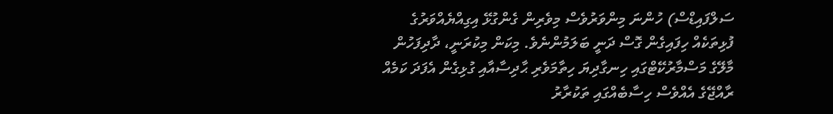ސަލްފައިޑްސް) ހުންނަ މިންވަރުވެސް މިވެރިން ގެންގުޅޭ އިގިއްޔެއްވަރުގެ ފުޅިތަކެއް ހިފައިގެން ގޮސް ދަނީ ބަލަމުންނެވެ. މިކަން މިކުރަނީ، ދާދިފަހުން މާލޭގެ މަސްމާރުކޭޓްގައި ހިނގާދިޔަ ހިތާމަވެރި ޙާދިސާއާއި ގުޅިގެން އެފަދަ ކަމެއް ރާއްޖޭގެ އެއްވެސް ހިސާބެއްގައި ތަކުރާރު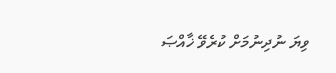ވިޔަ ނުދިނުމަށް ކުރެވޭ ޚާއްޞަ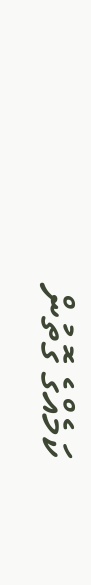ކަމެއްގެ ގޮތުން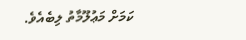ކަމަށް މަޢުލޫމާތު ލިބެއެވެ.